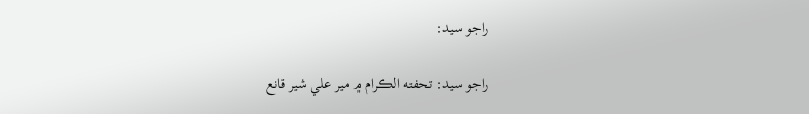راجو سيد:

راجو سيد: تحفته الڪرام ۾ مير علي شير قانع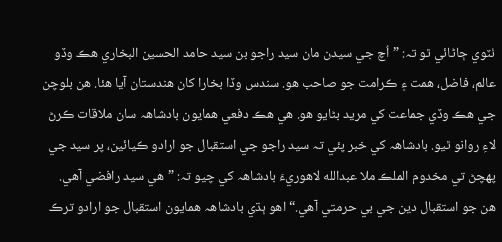ٺٽوي ڄاڻائي ٿو تہ: ”اُچ جي سيدن مان سيد راجو بن سيد حامد الحسين البخاري هڪ وڏو عالم، فاضل، همت ۽ ڪرامت جو صاحب هو. سندس وڏا بخارا کان هندستان آيا هئا. هن بلوچن جي هڪ وڏي جماعت کي مريد بڻايو هو. هي هڪ دفعي همايون بادشاھہ سان ملاقات ڪرڻ لاءِ روانو ٿيو. بادشاھہ کي خبر پئي تہ سيد راجو جي استقبال جو ارادو ڪيائين، پر سيد جي پهچڻ تي مخدوم الملڪ ملا عبدالله لاهوريءَ بادشاھہ کي چيو تہ: ”هي سيد رافضي آهي. هن جو استقبال دين جي بي حرمتي آهي.“ اهو ٻڌي بادشاھہ همايون استقبال جو ارادو ترڪ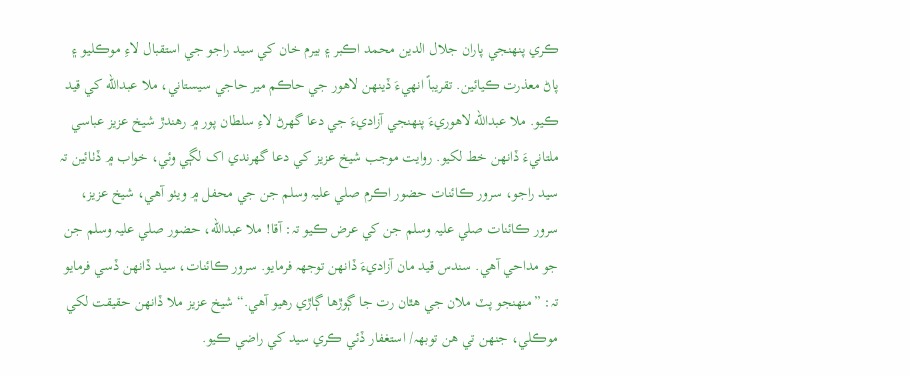ڪري پنھنجي پاران جلال الدين محمد اڪبر ۽ بيرم خان کي سيد راجو جي استقبال لاءِ موڪليو ۽ پاڻ معذرت ڪيائين. تقريباً انهيءَ ڏينهن لاهور جي حاڪم مير حاجي سيستاني، ملا عبدالله کي قيد ڪيو. ملا عبدالله لاهوريءَ پنھنجي آزاديءَ جي دعا گهرڻ لاءِ سلطان پور ۾ رهندڙ شيخ عزيز عباسي ملتانيءَ ڏانهن خط لکيو. روايت موجب شيخ عزيز کي دعا گهرندي اک لڳي وئي، خواب ۾ ڏٺائين تہ سيد راجو، سرور ڪائنات حضور اڪرم صلي عليہ وسلم جن جي محفل ۾ ويٺو آهي، شيخ عزيز، سرور ڪائنات صلي عليہ وسلم جن کي عرض ڪيو تہ: آقا! ملا عبدالله، حضور صلي عليہ وسلم جن جو مداحي آهي. سندس قيد مان آزاديءَ ڏانهن توجھہ فرمايو. سرور ڪائنات، سيد ڏانهن ڏسي فرمايو تہ: ”منهنجو پٽ ملان جي هٿان رت جا ڳوڙها ڳاڙي رهيو آهي.“ شيخ عزيز ملا ڏانهن حقيقت لکي موڪلي، جنهن تي هن توبھہ/ استغفار ڏئي ڪري سيد کي راضي ڪيو.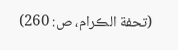(تحفة الڪرام، ص: 260)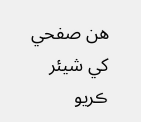هن صفحي کي شيئر ڪريو